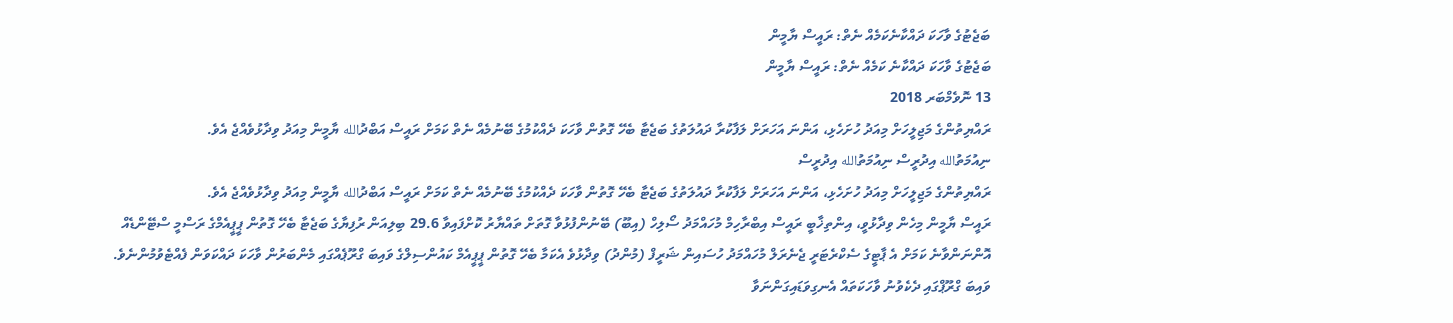ބަޖެޓުގެ ވާހަކަ ދައްކާނެކަމެއް ނެތް: ރައީސް ޔާމީން
ބަޖެޓުގެ ވާހަކަ ދައްކާނެ ކަމެއް ނެތް: ރައީސް ޔާމީން
13 ނޮވެމްބަރ 2018
ރައްޔިތުންގެ މަޖިލީހަށް މިއަދު ހުށަހެޅި، އަންނަ އަހަރަށް ލަފާކުރާ ދައުލަތުގެ ބަޖެޓާ ބެހޭ ގޮތުން ވާހަކަ ދެއްކުމުގެ ބޭނުމެއް ނެތް ކަމަށް ރައީސް އަބްދުالله ޔާމީން މިއަދު ވިދާޅުވެއްޖެ އެވެ.
ނިއުމަތުالله އިދުރީސް ނިއުމަތުالله އިދުރީސް
ރައްޔިތުންގެ މަޖިލީހަށް މިއަދު ހުށަހެޅި، އަންނަ އަހަރަށް ލަފާކުރާ ދައުލަތުގެ ބަޖެޓާ ބެހޭ ގޮތުން ވާހަކަ ދެއްކުމުގެ ބޭނުމެއް ނެތް ކަމަށް ރައީސް އަބްދުالله ޔާމީން މިއަދު ވިދާޅުވެއްޖެ އެވެ.
ރައީސް ޔާމީން މިހެން ވިދާޅުވީ، އިންތިޚާބީ ރައީސް އިބްރާހިމް މުހައްމަދު ސޯލިހް (އިބޫ) ބޭނުންފުޅުވާ ގޮތަށް ތައްޔާރު ކޮށްފައިވާ 29.6 ބިލިއަން ރުފިޔާގެ ބަޖެޓާ ބެހޭ ގޮތުން ޕީޕީއެމްގެ ރަސްމީ ސްޓޭންޑެއް އޮންނަންވާނެ ކަމަށް އެ ޕާޓީގެ ސެކްރެޓަރީ ޖެނެރަލް މުހައްމަދު ހުސައިން ޝަރީފް (މުންދު) ވިދާޅުވެ އެކަމާ ބެހޭ ގޮތުން ޕީޕީއެމް ކައުންސިލްގެ ވައިބަ ގްރޫޕެއްގައި މެންބަރުން ވާހަކަ ދައްކަވަން ފެއްޓެވުމުންނެވެ.
ވައިބަ ގްރޫޕްގައި ދެކެވުނު ވާހަކަތައް އެނގިވަޑައިގަންނަވާ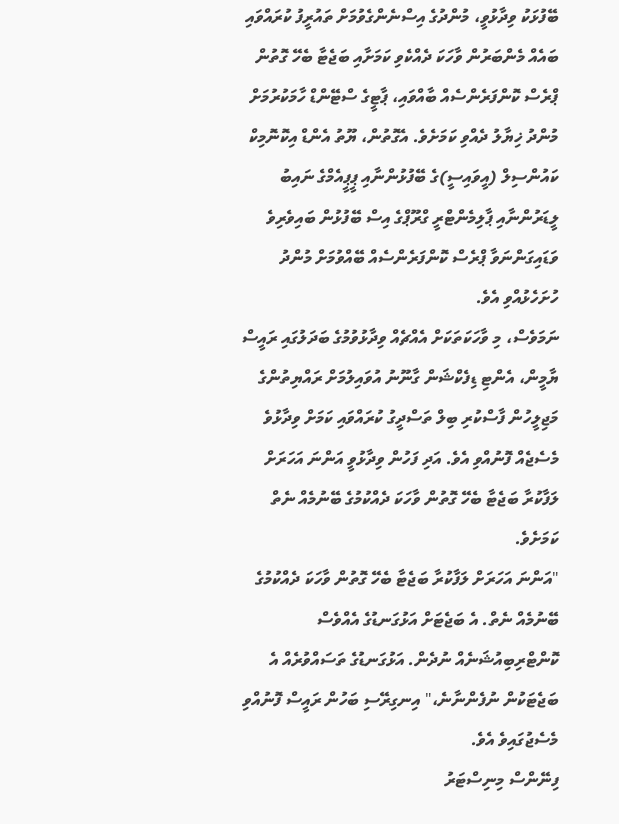ބޭފުޅަކު ވިދާޅުވީ، މުންދުގެ އިސްނެންގެވުމަށް ތައުރީފު ކުރައްވައި ބައެއް މެންބަރުން ވާހަކަ ދެއްކެވި ކަމަށާއި ބަޖެޓާ ބެހޭ ގޮތުން ޕްރެސް ކޮންފަރެންސެއް ބާއްވައި، ޕާޓީގެ ސްޓޭންޑް ހާމަކުރުމަށް މުންދު ޚިޔާލު ދެއްވި ކަމަށެވެ. އެގޮތުން، ޔޫތު އެންޑް އިކޮނޮމިކް ކައުންސިލް (އީވައިސީ)ގެ ބޭފުޅުންނާއި ޕީޕީއެމްގެ ނައިބު ލީޑަރުންނާއި ޕާލިމެންޓްރީ ގްރޫޕްގެ އިސް ބޭފުޅުން ބައިވެރިވެ ވަޑައިގަންނަވާ ޕްރެސް ކޮންފަރެންސެއް ބޭއްވުމަށް މުންދު ހުށަހެޅުއްވި އެވެ.
ނަމަވެސް، މި ވާހަކަތަކަށް އެއްޗެއް ވިދާޅުވުމުގެ ބަދަލުގައި ރައީސް ޔާމީން، އެންޓި ޑިފެކްޝަން ގާނޫނު އުވައިލުމަށް ރައްޔިތުންގެ މަޖިލީހުން ފާސްކުރި ބިލް ތަސްދީގު ކުރައްވައި ކަމަށް ވިދާޅުވެ މެސެޖެއް ފޮނުއްވި އެވެ. އަދި ފަހުން ވިދާޅުވީ އަންނަ އަހަރަށް ލަފާކުރާ ބަޖެޓާ ބެހޭ ގޮތުން ވާހަކަ ދެއްކުމުގެ ބޭނުމެއް ނެތް ކަމަށެވެ.
"އަންނަ އަހަރަށް ލަފާކުރާ ބަޖެޓާ ބެހޭ ގޮތުން ވާހަކަ ދެއްކުމުގެ ބޭނުމެއް ނެތް. އެ ބަޖެޓަށް އަޅުގަނޑުގެ އެއްވެސް ކޮންޓްރިބިއުޝަނެއް ނުދެން. އަޅުގަނޑުގެ ތަސައްވުރެއް އެ ބަޖެޓަކުން ނުފެންނާނެ،" އިނގިރޭސި ބަހުން ރައީސް ފޮނުއްވި މެސެޖުގައިވެ އެވެ.
ފިނޭންސް މިނިސްޓަރު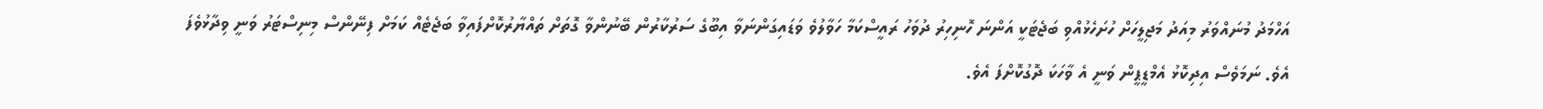އަހްމަދު މުނައްވަރު މިއަދު މަޖިލީހަށް ހުށަހެޅުއްވި ބަޖެޓަކީ އަންނަ ހޮނިހިރު ދުވަހު ރައީސްކަމާ ހަވާލުވެ ވަޑައިގަންނަވާ އިބޫގެ ސަރުކާރުން ބޭނުންވާ ގޮތަށް ތައްޔާރުކޮށްފައިވާ ބަޖެޓެއް ކަމަށް ފިނޭންސް މިނިސްޓަރު ވަނީ ވިދާޅުވެފަ އެވެ. ނަމަވެސް އިދިކޮޅު އެމްޑީޕީން ވަނީ އެ ވާހަކަ ދޮގުކޮށްފަ އެވެ.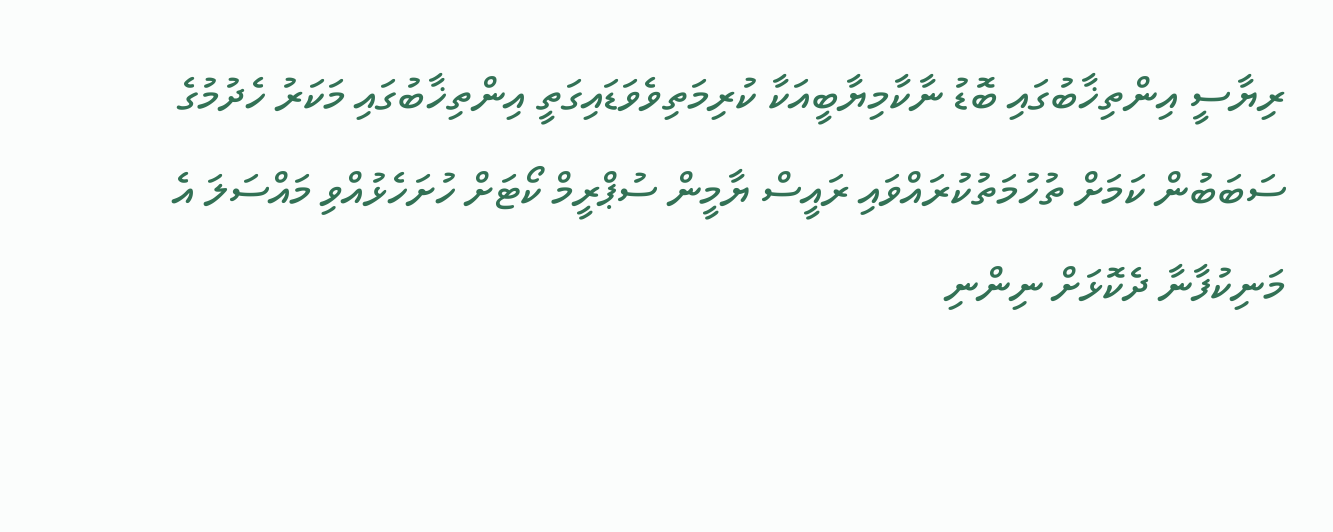ރިޔާސީ އިންތިޚާބުގައި ބޮޑު ނާކާމިޔާބީއަކާ ކުރިމަތިވެވަޑައިގަތީ އިންތިޚާބުގައި މަކަރު ހެދުމުގެ ސަބަބުން ކަމަށް ތުހުމަތުކުރައްވައި ރައީސް ޔާމީން ސުޕްރީމް ކޯޓަށް ހުށަހެޅުއްވި މައްސަލަ އެ މަނިކުފާނާ ދެކޮޅަށް ނިންނި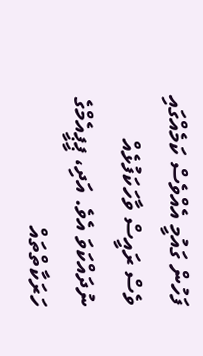ފަހުން ގައުމީ އެއްވެސް ކަމެއްގައި ވެސް ރައީސް ވާހަކަފުޅެއް ނުދައްކަވަ އެވެ. އަދި، ޕީޕީއެމްގެ ހަރަކާތްތައް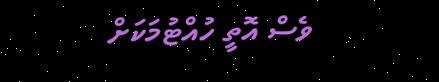ވެސް އޮތީ ހުއްޓުމަކަށް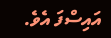އައިސްފަ އެވެ.